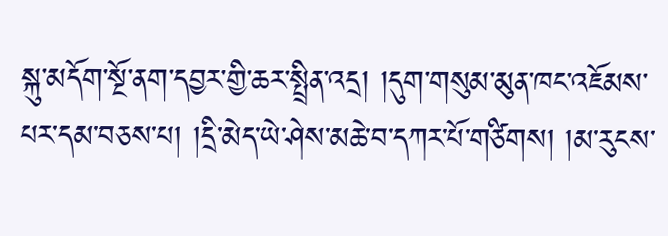སྐུ་མདོག་སྔོ་ནག་དབྱར་གྱི་ཆར་སྤྲིན་འདྲ། །དུག་གསུམ་མུན་ཁང་འཇོམས་པར་དམ་བཅས་པ། །དྲི་མེད་ཡེ་ཤེས་མཆེ་བ་དཀར་པོ་གཙིགས། །མ་རུངས་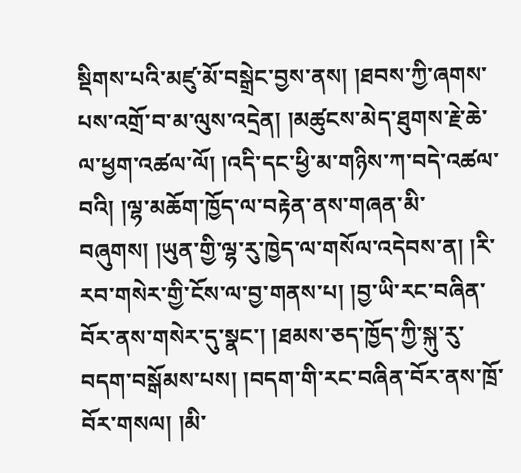སྡིགས་པའི་མཛུ་མོ་བསྒྲེང་བྱས་ནས། །ཐབས་ཀྱི་ཞགས་པས་འགྲོ་བ་མ་ལུས་འདྲེན། །མཚུངས་མེད་ཐུགས་རྗེ་ཆེ་ལ་ཕྱག་འཚལ་ལོ། །འདི་དང་ཕྱི་མ་གཉིས་ཀ་བདེ་འཚལ་བའི། །ལྷ་མཆོག་ཁྱོད་ལ་བརྟེན་ནས་གཞན་མི་བཞུགས། །ཡུན་གྱི་ལྷ་རུ་ཁྱེད་ལ་གསོལ་འདེབས་ན། །རི་རབ་གསེར་གྱི་ངོས་ལ་བྱ་གནས་པ། །བྱ་ཡི་རང་བཞིན་བོར་ནས་གསེར་དུ་སྣང་། །ཐམས་ཅད་ཁྱོད་ཀྱི་སྐུ་རུ་བདག་བསྒོམས་པས། །བདག་གི་རང་བཞིན་བོར་ནས་ཁྲོ་བོར་གསལ། །མི་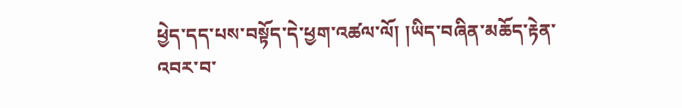ཕྱེད་དད་པས་བསྟོད་དེ་ཕྱག་འཚལ་ལོ། །ཡིད་བཞིན་མཆོད་རྟེན་འབར་བ་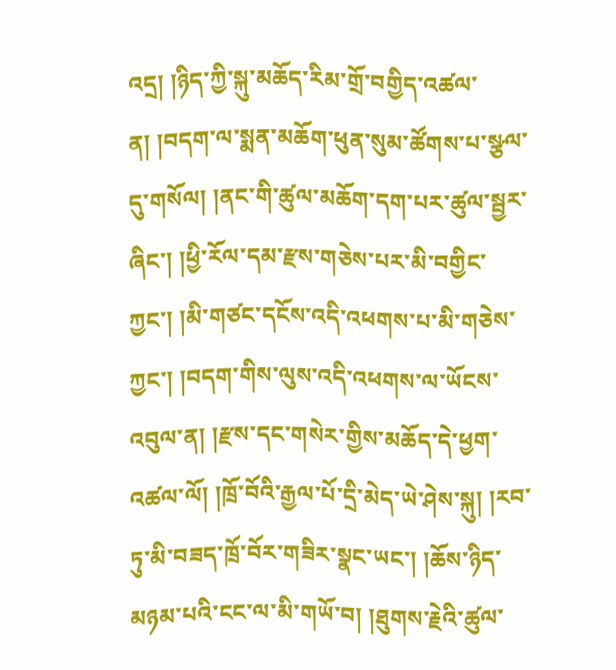འདྲ། །ཉིད་ཀྱི་སྐུ་མཆོད་རིམ་གྲོ་བགྱིད་འཚལ་ན། །བདག་ལ་སྨན་མཆོག་ཕུན་སུམ་ཚོགས་པ་སྩལ་དུ་གསོལ། །ནང་གི་ཚུལ་མཆོག་དག་པར་ཚུལ་སྦྱར་ཞིང་། །ཕྱི་རོལ་དམ་རྫས་གཅེས་པར་མི་བགྱིང་ཀྱང་། །མི་གཙང་དངོས་འདི་འཕགས་པ་མི་གཅེས་ཀྱང་། །བདག་གིས་ལུས་འདི་འཕགས་ལ་ཡོངས་འབུལ་ན། །རྫས་དང་གསེར་གྱིས་མཆོད་དེ་ཕྱག་འཚལ་ལོ། །ཁྲོ་བོའི་རྒྱལ་པོ་དྲི་མེད་ཡེ་ཤེས་སྐུ། །རབ་ཏུ་མི་བཟད་ཁྲོ་བོར་གཟིར་སྣང་ཡང་། །ཆོས་ཉིད་མཉམ་པའི་ངང་ལ་མི་གཡོ་བ། །ཐུགས་རྗེའི་ཚུལ་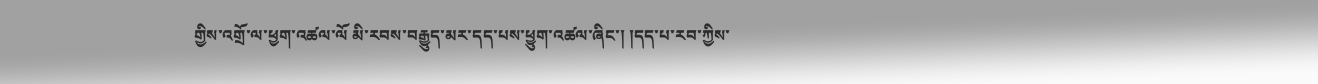གྱིས་འགྲོ་ལ་ཕྱག་འཚལ་ལོ མི་རབས་བརྒྱུད་མར་དད་པས་ཕྱུག་འཚལ་ཞིང་། །དད་པ་རབ་ཀྱིས་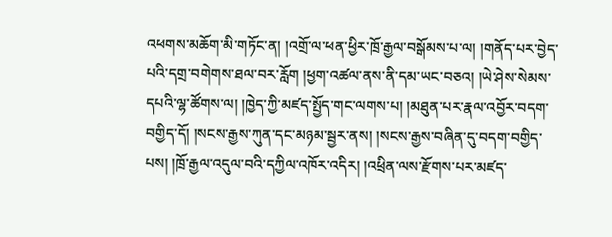འཕགས་མཆོག་མི་གཏོང་ན། །འགྲོ་ལ་ཕན་ཕྱིར་ཁྲོ་རྒྱལ་བསྒོམས་པ་ལ། །གནོད་པར་བྱེད་པའི་དགྲ་བགེགས་ཐལ་བར་རློག །ཕྱག་འཚལ་ནས་ནི་དམ་ཡང་བཅའ། །ཡེ་ཤེས་སེམས་དཔའི་ལྷ་ཚོགས་ལ། །ཁྱེད་ཀྱི་མཛད་སྤྱོད་གང་ལགས་པ། །མཐུན་པར་རྣལ་འབྱོར་བདག་བགྱིད་དོ། །སངས་རྒྱས་ཀུན་དང་མཉམ་སྦྱར་ནས། །སངས་རྒྱས་བཞིན་དུ་བདག་བགྱིད་པས། །ཁྲོ་རྒྱལ་འདུལ་བའི་དཀྱིལ་འཁོར་འདིར། །འཕྲིན་ལས་རྫོགས་པར་མཛད་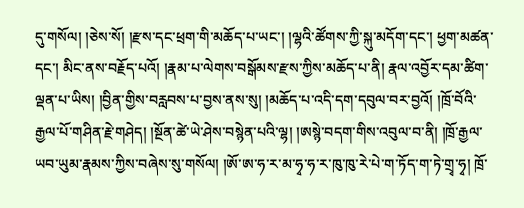དུ་གསོལ། །ཅེས་སོ། །རྫས་དང་ཕྲག་གི་མཆོད་པ་ཡང་། །ལྷའི་ཚོགས་ཀྱི་སྐུ་མདོག་དང་། ཕྱག་མཚན་དང་། མིང་ནས་བརྗོད་པའོ། །རྣམ་པ་ལེགས་བསྒོམས་རྫས་ཀྱིས་མཆོད་པ་ནི། རྣལ་འབྱོར་དམ་ཚིག་ལྡན་པ་ཡིས། །བྱིན་གྱིས་བརླབས་པ་བྱས་ནས་སུ། །མཆོད་པ་འདི་དག་དབུལ་བར་བྱའོ། །ཁྲོ་བོའི་རྒྱལ་པོ་གཤིན་རྗེ་གཤེད། །སྔོན་ཚེ་ཡེ་ཤེས་བསྙེན་པའི་ལྷ། །ཨསྙེ་བདག་གིས་འབུལ་བ་ནི། །ཁྲོ་རྒྱལ་ཡབ་ཡུམ་རྣམས་ཀྱིས་བཞེས་སུ་གསོལ། །ཨོ་ཨ་ཧ་ར་མ་ཧྭ་ཧ་ར་ཁུ་ཁུ་རེ་པེ་ག་ཏོད་ག་ཏེ་གྲྭ་ཧྭ། ཁྲོ་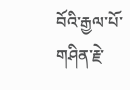བོའི་རྒྱལ་པོ་གཤིན་རྗེ་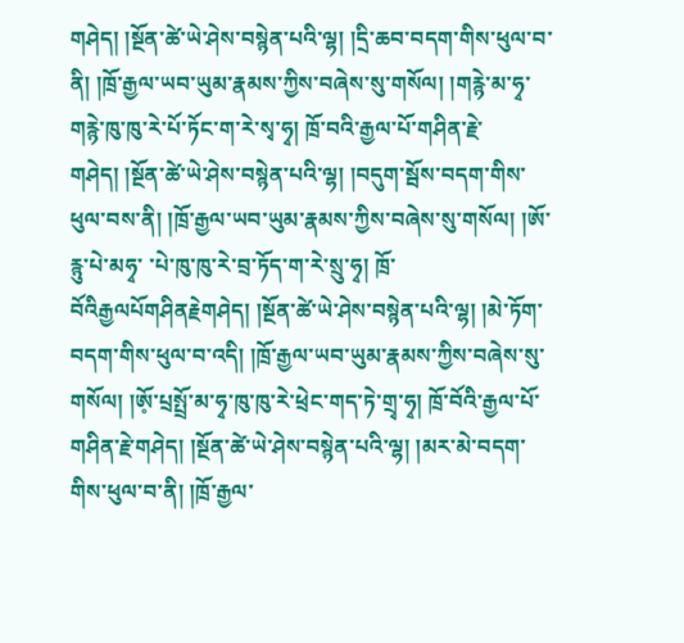གཤེད། །སྔོན་ཚེ་ཡེ་ཤེས་བསྙེན་པའི་ལྷ། །དྲི་ཆབ་བདག་གིས་ཕུལ་བ་ནི། །ཁྲོ་རྒྱལ་ཡབ་ཡུམ་རྣམས་ཀྱིས་བཞེས་སུ་གསོལ། །གརྙེ་མ་ཧྭ་གརྙེ་ཁུ་ཁུ་རེ་པོ་ཏོང་ག་རེ་སྭ་ཧྭ། ཁྲོ་བའི་རྒྱལ་པོ་གཤིན་རྗེ་གཤེད། །སྔོན་ཚེ་ཡེ་ཤེས་བསྙེན་པའི་ལྷ། །བདུག་སྦོས་བདག་གིས་ཕུལ་བས་ནི། །ཁྲོ་རྒྱལ་ཡབ་ཡུམ་རྣམས་ཀྱིས་བཞེས་སུ་གསོལ། །ཨོ་རྙུ་པེ་མཧྭ་ ་པེ་ཁུ་ཁུ་རེ་བྲ་ཏོད་ག་རེ་སྲུ་ཧྭ། ཁྲོ་བོའིརྒྱལཔོགཤིནརྗེགཤེད། །སྔོན་ཚེ་ཡེ་ཤེས་བསྙེན་པའི་ལྷ། །མེ་ཏོག་བདག་གིས་ཕུལ་བ་འདི། །ཁྲོ་རྒྱལ་ཡབ་ཡུམ་རྣམས་ཀྱིས་བཞེས་སུ་གསོལ། །ཨོ༷་པྲསྤྲོ་མ་ཧྭ་ཁུ་ཁུ་རེ་ཕྲེང་གད་ཏེ་གྲྭ་ཧྭ། ཁྲོ་བོའི་རྒྱལ་པོ་གཤིན་རྗེ་གཤེད། །སྔོན་ཚེ་ཡེ་ཤེས་བསྙེན་པའི་ལྷ། །མར་མེ་བདག་གིས་ཕུལ་བ་ནི། །ཁྲོ་རྒྱལ་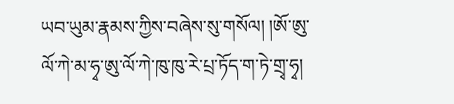ཡབ་ཡུམ་རྣམས་ཀྱིས་བཞེས་སུ་གསོལ། །ཨོ་ཨུ་ལོ་ཀེ་མ་ཧྭ་ཨུ་ལོ་ཀེ་ཁུ་ཁུ་རེ་པྲ་ཏོད་ག་ཏེ་གྲྭ་ཧྭ།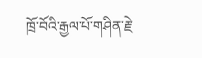ཁྲོ་བོའི་རྒྱལ་པོ་གཤིན་རྗེ་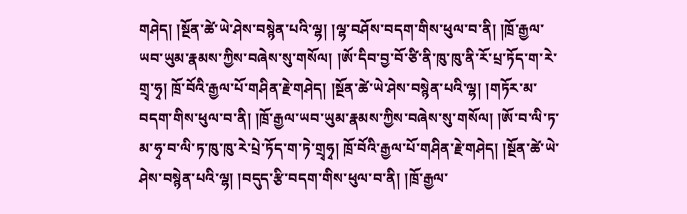གཤེད། །སྔོན་ཚེ་ཡེ་ཤེས་བསྙེན་པའི་ལྷ། །ལྷ་བཤོས་བདག་གིས་ཕུལ་བ་ནི། །ཁྲོ་རྒྱལ་ཡབ་ཡུམ་རྣམས་ཀྱིས་བཞེས་སུ་གསོལ། །ཨོ་དིབ་བྱ་བོ་ཙི་ནི་ཁུ་ཁུ་ནི་རོ་པྲ་ཏོད་ག་རེ་གྲྭ་ཧྭ། ཁྲོ་བོའི་རྒྱལ་པོ་གཤིན་རྗེ་གཤེད། །སྔོན་ཚེ་ཡེ་ཤེས་བསྙེན་པའི་ལྷ། །གཏོར་མ་བདག་གིས་ཕུལ་བ་ནི། །ཁྲོ་རྒྱལ་ཡབ་ཡུམ་རྣམས་ཀྱིས་བཞེས་སུ་གསོལ། །ཨོ་བ་ལི་ཏ་མ་ཧྭ་བ་ལི་ཏ་ཁུ་ཁུ་རེ་པྲེ་ཏོད་ག་ཏེ་གྲྭཧྭ། ཁྲོ་བོའི་རྒྱལ་པོ་གཤིན་རྗེ་གཤེད། །སྔོན་ཚེ་ཡེ་ཤེས་བསྙེན་པའི་ལྷ། །བདུད་རྩི་བདག་གིས་ཕུལ་བ་ནི། །ཁྲོ་རྒྱལ་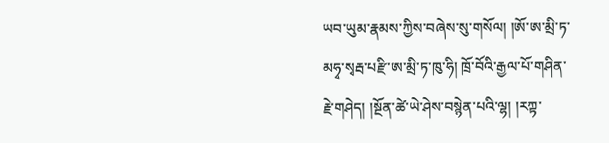ཡབ་ཡུམ་རྣམས་ཀྱིས་བཞེས་སུ་གསོལ། །ཨོ་ཨ་མྲི་ཏ་མཧྭ་སྭརྦ་པརྫི་ཨ་མྲི་ཏ་ཁུ་ཧི། ཁྲོ་བོའི་རྒྱལ་པོ་གཤིན་རྗེ་གཤེད། །སྔོན་ཚེ་ཡེ་ཤེས་བསྙེན་པའི་ལྷ། །རཀྟ་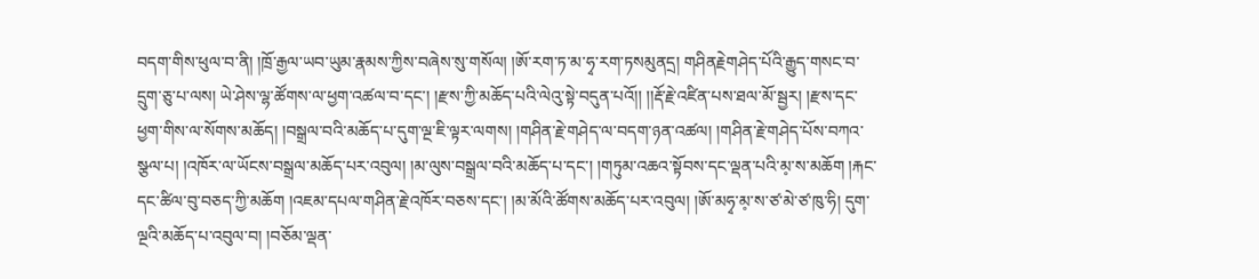བདག་གིས་ཕུལ་བ་ནི། །ཁྲོ་རྒྱལ་ཡབ་ཡུམ་རྣམས་ཀྱིས་བཞེས་སུ་གསོལ། །ཨོ་རག་ཏ་མ་ཧྭ་རག་ཏསམུནདྲ། གཤིནརྗེགཤེད་པོའི་རྒྱུད་གསང་བ་དྲུག་ཅུ་པ་ལས། ཡེ་ཤེས་ལྷ་ཚོགས་ལ་ཕྱག་འཚལ་བ་དང་། །རྫས་ཀྱི་མཆོད་པའི་ལེའུ་སྟེ་བདུན་པའོ།། །།རྡོ་རྗེ་འཛིན་པས་ཐལ་མོ་སྦྱར། །རྫས་དང་ཕྱག་གིས་ལ་སོགས་མཆོད། །བསྒྲལ་བའི་མཆོད་པ་དུག་ལྔ་ཇི་ལྟར་ལགས། །གཤིན་རྗེ་གཤེད་ལ་བདག་ཉན་འཚལ། །གཤིན་རྗེ་གཤེད་པོས་བཀའ་སྩལ་པ། །འཁོར་ལ་ཡོངས་བསྒྲལ་མཆོད་པར་འབུལ། །མ་ལུས་བསྒྲལ་བའི་མཆོད་པ་དང་། །གཏུམ་འཆའ་སྟོབས་དང་ལྡན་པའི་མ༷་ས་མཆོག །རྐང་དང་ཚིལ་བུ་བཅད་ཀྱི་མཆོག །འཇམ་དཔལ་གཤིན་རྗེ་འཁོར་བཅས་དང་། །མ་མོའི་ཚོགས་མཆོད་པར་འབུལ། །ཨོ་མཧྭ་མ༷་ས་ཙ་མེ་ཙ་ཁུ་ཧི། དུག་ལྔའི་མཆོད་པ་འབུལ་བ། །བཅོམ་ལྡན་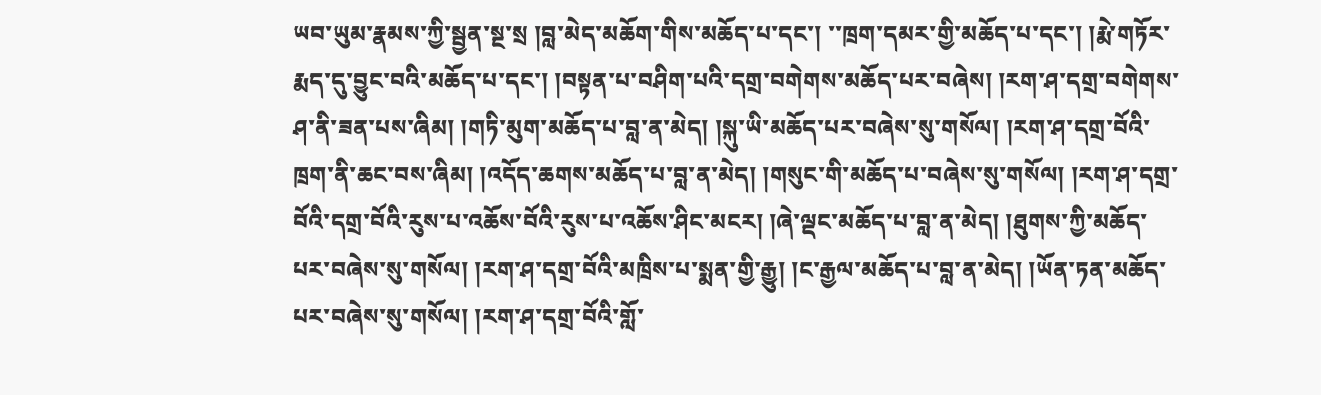ཡབ་ཡུམ་རྣམས་ཀྱི་སྦྱན་སྔ་སྲ །བླ་མེད་མཆོག་གིས་མཆོད་པ་དང་། ་་ཁྲག་དམར་གྱི་མཆོད་པ་དང་། །རྨེ་གཏོར་རྨད་དུ་བྱུང་བའི་མཆོད་པ་དང་། །བསྟན་པ་བཤིག་པའི་དགྲ་བགེགས་མཆོད་པར་བཞེས། །རག་ཤ་དགྲ་བགེགས་ཤ་ནི་ཟན་པས་ཞིམ། །གཏི་མུག་མཆོད་པ་བླ་ན་མེད། །སྐུ་ཡི་མཆོད་པར་བཞེས་སུ་གསོལ། །རག་ཤ་དགྲ་བོའི་ཁྲག་ནི་ཆང་བས་ཞིམ། །འདོད་ཆགས་མཆོད་པ་བླ་ན་མེད། །གསུང་གི་མཆོད་པ་བཞེས་སུ་གསོལ། །རག་ཤ་དགྲ་བོའི་དགྲ་བོའི་རུས་པ་འཆོས་བོའི་རུས་པ་འཆོས་ཤིང་མངར། །ཞེ་ལྡང་མཆོད་པ་བླ་ན་མེད། །ཐུགས་ཀྱི་མཆོད་པར་བཞེས་སུ་གསོལ། །རག་ཤ་དགྲ་བོའི་མཁྲིས་པ་སྨན་གྱི་རྒྱུ། །ང་རྒྱལ་མཆོད་པ་བླ་ན་མེད། །ཡོན་ཏན་མཆོད་པར་བཞེས་སུ་གསོལ། །རག་ཤ་དགྲ་བོའི་གློ་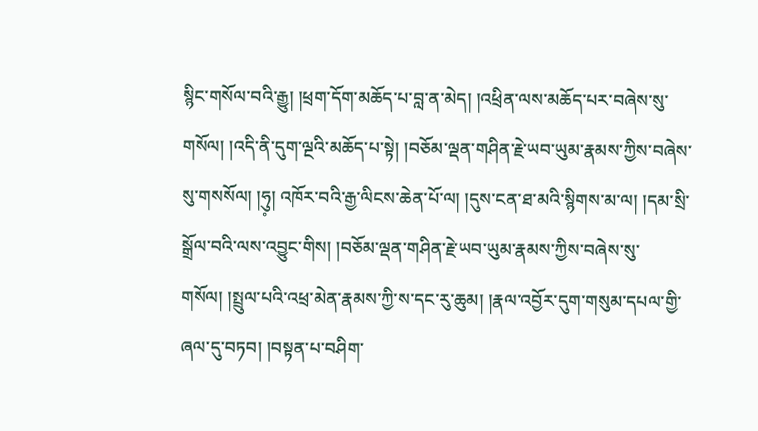སྙིང་གསོལ་བའི་རྒྱུ། །ཕྲག་དོག་མཆོད་པ་བླ་ན་མེད། །འཕྲིན་ལས་མཆོད་པར་བཞེས་སུ་གསོལ། །འདི་ནི་དུག་ལྔའི་མཆོད་པ་སྟེ། །བཅོམ་ལྡན་གཤིན་རྗེ་ཡབ་ཡུམ་རྣམས་ཀྱིས་བཞེས་སུ་གསསོལ། །ཧུ༷། འཁོར་བའི་རྒྱ་ལིངས་ཆེན་པོ་ལ། །དུས་ངན་ཐ་མའི་སྙིགས་མ་ལ། །དམ་སྲི་སྒྲོལ་བའི་ལས་འབྱུང་གིས། །བཅོམ་ལྡན་གཤིན་རྗེ་ཡབ་ཡུམ་རྣམས་ཀྱིས་བཞེས་སུ་གསོལ། །སྤྲུལ་པའི་འཕྲ་མེན་རྣམས་ཀྱི་ས་དང་རུ་ཆུམ། །རྣལ་འབྱོར་དུག་གསུམ་དཔལ་གྱི་ཞལ་དུ་བཏབ། །བསྟན་པ་བཤིག་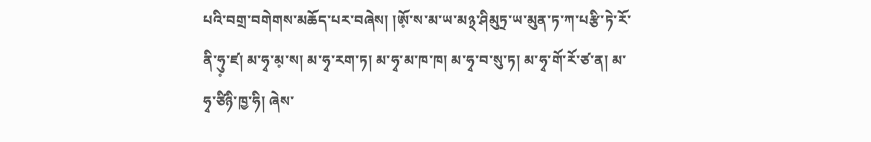པའི་བགྲ་བགེགས་མཆོད་པར་བཞེས། །ཨོ༷་ས་མ་ཡ་མ྅་ཤིམུཏྲ་ཡ་མུན་ཏ་ཀ་པརྩི་ཏེ་རོ་ནི་ཧུ༷་ཛ། མ་ཧྭ་མ༷་ས། མ་ཧྭ་རག་ཏ། མ་ཧྭ་མ་ཁ་ཁ། མ་ཧྭ་བ་སུ་ཏ། མ་ཧྭ་གོ་རོ་ཙ་ན། མ་ཧྭ་ཙིཉི་ཁྱ་ཧི། ཞེས་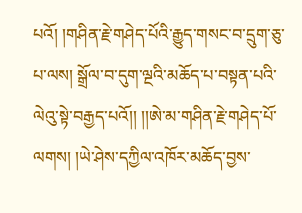པའོ། །གཤིན་རྗེ་གཤེད་པོའི་རྒྱུད་གསང་བ་དྲུག་ཅུ་པ་ལས། སྒྲོལ་བ་དུག་ལྔའི་མཆོད་པ་བསྟན་པའི་ལེའུ་སྟེ་བརྒྱད་པའོ།། །།ཨེ་མ་གཤིན་རྗེ་གཤེད་པོ་ལགས། །ཡེ་ཤེས་དཀྱིལ་འཁོར་མཆོད་བྱས་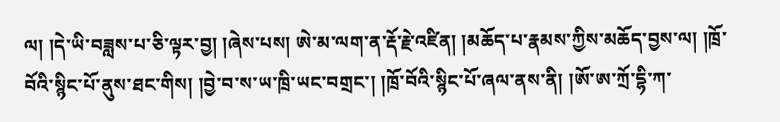ལ། །དེ་ཡི་བཟླས་པ་ཅི་ལྟར་བྱ། །ཞེས་པས། ཨེ་མ་ལག་ན་རྡོ་རྗེ་འཛིན། །མཆོད་པ་རྣམས་ཀྱིས་མཆོད་བྱས་ལ། །ཁྲོ་བོའི་སྙིང་པོ་ནུས་ཐང་གིས། །བྱེ་བ་ས་ཡ་ཁྲི་ཡང་བགྲང་། །ཁྲོ་བོའི་སྙིང་པོ་ཞལ་ནས་ནི། །ཨོ་ཨ་ཀྲོ་དྷི་ཀ་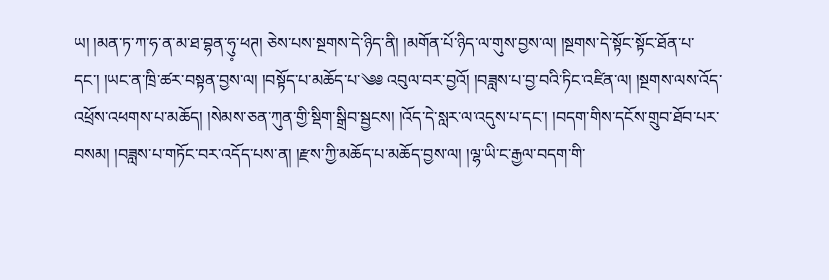ཡ། །མན་ཏ་ཀ་ཧ་ན་མ་ཐ་བྷན་ཧུ༷་ཕཊ། ཅེས་པས་སྔགས་དེ་ཉིད་ནི། །མགོན་པོ་ཉིད་ལ་གུས་བྱས་ལ། །སྔགས་དེ་སྟོང་སྟོང་ཐོན་པ་དང་། །ཡང་ན་ཁྲི་ཚར་བསྟན་བྱས་ལ། །བསྟོད་པ་མཆོད་པ་༄༅ འབུལ་བར་བྱའོ། །བཟླས་པ་བྱ་བའི་ཏིང་འཛིན་ལ། །སྔགས་ལས་འོད་འཕྲོས་འཕགས་པ་མཆོད། །སེམས་ཅན་ཀུན་གྱི་སྡིག་སྒྲིབ་སྦྱངས། །འོད་དེ་སླར་ལ་འདུས་པ་དང་། །བདག་གིས་དངོས་གྲུབ་ཐོབ་པར་བསམ། །བཟླས་པ་གཏོང་བར་འདོད་པས་ན། །རྫས་ཀྱི་མཆོད་པ་མཆོད་བྱས་ལ། །ལྷ་ཡི་ང་རྒྱལ་བདག་གི་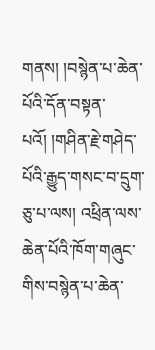གནས། །བསྙེན་པ་ཆེན་པོའི་དོན་བསྟན་པའོ། །གཤིན་རྗེ་གཤེད་པོའི་རྒྱུད་གསང་བ་དྲུག་ཅུ་པ་ལས། འཕྲིན་ལས་ཆེན་པོའི་ཁོག་གཞུང་གིས་བསྙེན་པ་ཆེན་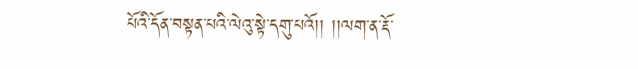པོའི་དོན་བསྟན་པའི་ལེའུ་སྟེ་དགུ་པའོ།། །།ལག་ན་རྡོ་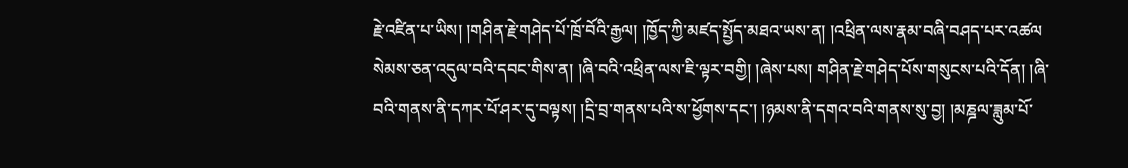རྗེ་འཛིན་པ་ཡིས། །གཤིན་རྗེ་གཤེད་པོ་ཁྲོ་བོའི་རྒྱལ། །ཁྱོད་ཀྱི་མཛད་སྤྱོད་མཐའ་ཡས་ན། །འཕྲིན་ལས་རྣམ་བཞི་བཤད་པར་འཚལ སེམས་ཅན་འདུལ་བའི་དབང་གིས་ན། །ཞི་བའི་འཕྲིན་ལས་ཇི་ལྟར་བགྱི། །ཞེས་པས། གཤིན་རྗེ་གཤེད་པོས་གསུངས་པའི་དོན། །ཞི་བའི་གནས་ནི་དཀར་པོ་ཤར་དུ་བལྟས། །དྲི་བྲ་གནས་པའི་ས་ཕྱོགས་དང་། །ཉམས་ནི་དགའ་བའི་གནས་སུ་བྱ། །མཎྜལ་ཟླུམ་པོ་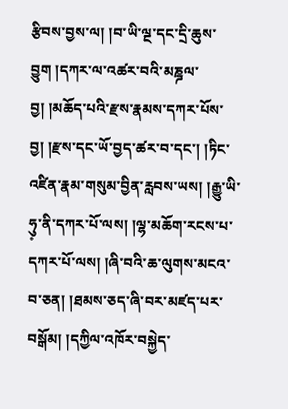རྩིབས་བྱས་ལ། །བ་ཡི་ལྔ་དང་དྲི་ཆུས་བྱུག །དཀར་ལ་འཚར་བའི་མཎྜལ་བྱ། །མཆོད་པའི་རྫས་རྣམས་དཀར་པོས་བྱ། །རྫས་དང་ཡོ་བྱད་ཚར་བ་དང་། །ཏིང་འཛིན་རྣམ་གསུམ་བྱིན་རླབས་ཡས། །རྒྱུ་ཡི་ཧུ༷་ནི་དཀར་པོ་ལས། །ལྷ་མཆོག་རངས་པ་དཀར་པོ་ལས། །ཞི་བའི་ཆ་ལུགས་མངའ་བ་ཅན། །ཐམས་ཅད་ཞི་བར་མཛད་པར་བསྒོམ། །དཀྱིལ་འཁོར་བསྐྱེད་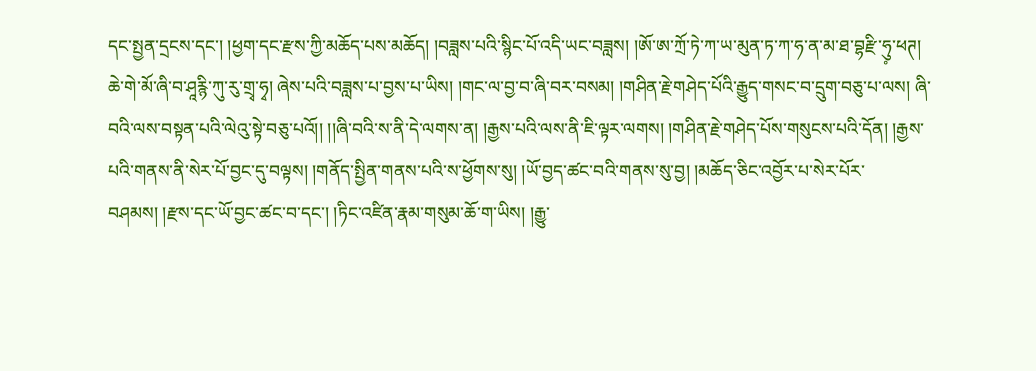དང་སྤྱན་དྲངས་དང་། །ཕྱག་དང་རྫས་ཀྱི་མཆོད་པས་མཆོད། །བཟླས་པའི་སྙིང་པོ་འདི་ཡང་བཟླས། །ཨོ་ཨ་ཀྲོ་ཏེ་ཀ་ཡ་མུན་ཏ་ཀ་ཧ་ན་མ་ཐ་བྷརྫི་ཧུ༷་ཕཊ། ཆེ་གེ་མོ་ཞི་བ་ཤཱརྙི་ཀུ་རུ་གྲྭ་ཧྭ། ཞེས་པའི་བཟླས་པ་བྱས་པ་ཡིས། །གང་ལ་བྱ་བ་ཞི་བར་བསམ། །གཤིན་རྗེ་གཤེད་པོའི་རྒྱུད་གསང་བ་དྲུག་བཅུ་པ་ལས། ཞི་བའི་ལས་བསྟན་པའི་ལེའུ་སྟེ་བཅུ་པའོ།། །།ཞི་བའི་ས་ནི་དེ་ལགས་ན། །རྒྱས་པའི་ལས་ནི་ཇི་ལྟར་ལགས། །གཤིན་རྗེ་གཤེད་པོས་གསུངས་པའི་དོན། །རྒྱས་པའི་གནས་ནི་སེར་པོ་བྱང་དུ་བལྟས། །གནོད་སྤྱིན་གནས་པའི་ས་ཕྱོགས་སུ། །ཡོ་བྱད་ཚང་བའི་གནས་སུ་བྱ། །མཆོད་ཅིང་འབྱོར་པ་སེར་པོར་བཤམས། །རྫས་དང་ཡོ་བྱང་ཚང་བ་དང་། །ཏིང་འཛིན་རྣམ་གསུམ་ཆོ་ག་ཡིས། །རྒྱུ་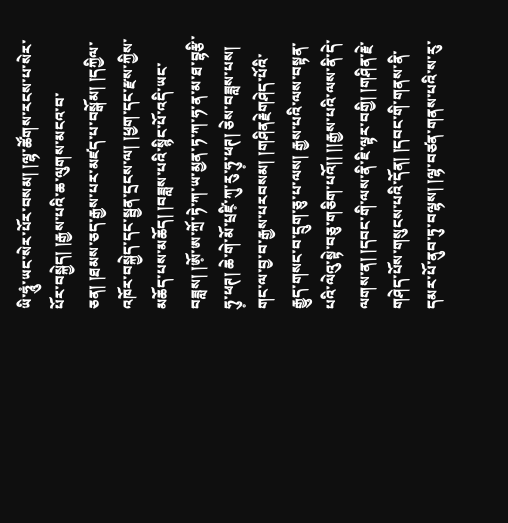ཡི་ཧཱུཾ་ཡང་སེར་པོར་བསམ། །ལྷ་ཚོགས་རངས་པ་སེར་པོར་བསྐྱེད། །རྒྱས་པའི་ཆ་ལུགས་མངའ་བ་ཅན། །ཐམས་ཅད་རྒྱས་པར་མཛད་པ་བསྒོམ། །དཀྱིལ་འཁོར་བསྐྱེད་དང་སྦྱན་དྲངས་ལ། །ཕྱག་དང་རྫས་ཀྱིས་མཆོད་པས་མཆོད། །བཟླས་པའི་སྙིང་པོ་འདི་ཡང་བཟླས། །ཨོ༷་ཨ་ཀྲོ་ཏེ་ཀ་ཡ་མྱན་ཏ་ཀ་ཧ་ན་མ་ཐ་བྷརྩི་ཧུ༷་ཕཊ། ཆེ་གེ་མོ་པྲཛི༷་ཀུ་རུ་ཧུ༷་ཕཊ། ཅེས་བཟླས་པས། གང་ལ་བྱ་བ་རྒྱས་པརབསམ། །གཤིནརྗེགཤེད་པོའི་རྒྱུད་གསང་བ་དྲུག་ཅུ་པ་ལས། རྒྱས་པའི་ལས་བསྟན་པའི་ལེའུ་སྟེ་བཅུ་གཅིག་པའོ།། །།རྒྱས་པའི་ལས་ནི་དེ་ལགས་ན། །དབང་གི་ལས་ནི་ཇི་ལྟར་བགྱི། །གཤིན་རྗེ་གཤེད་པོས་གསུངས་པའི་དོན། །དབང་གི་གནས་ནི་དམར་པོ་ནུབ་ཏུ་བལྷས། །ལྷ་བཙན་གནས་པའི་ས་རུ་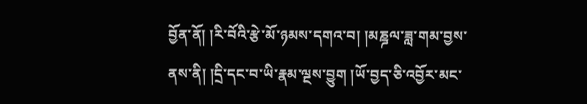བྱོན་ནོ། །རི་བོའི་རྩེ་མོ་ཉམས་དགའ་བ། །མཎྜལ་ཟླ་གམ་བྱས་ནས་ནི། །དྲི་དང་བ་ཡི་རྣམ་ལྔས་བྱུག །ཡོ་བྱད་ཅི་འབྱོར་མང་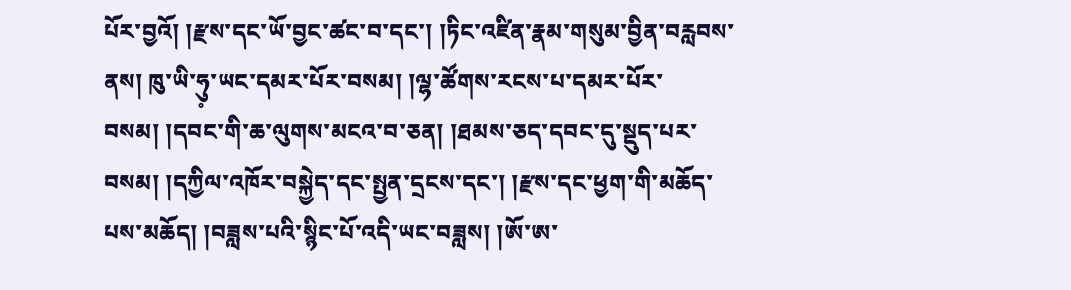པོར་བྱའོ། །རྫས་དང་ཡོ་བྱང་ཚང་བ་དང་། །ཏིང་འཛིན་རྣམ་གསུམ་བྱིན་བརླབས་ནས། ཁུ་ཡི་ཧུ༷་ཡང་དམར་པོར་བསམ། །ལྷ་ཚོགས་རངས་པ་དམར་པོར་བསམ། །དབང་གི་ཆ་ལུགས་མངའ་བ་ཅན། །ཐམས་ཅད་དབང་དུ་སྡུད་པར་བསམ། །དཀྱིལ་འཁོར་བསྐྱེད་དང་སྤྱན་དྲངས་དང་། །རྫས་དང་ཕྱག་གི་མཆོད་པས་མཆོད། །བཟླས་པའི་སྙིང་པོ་འདི་ཡང་བཟླས། །ཨོ་ཨ་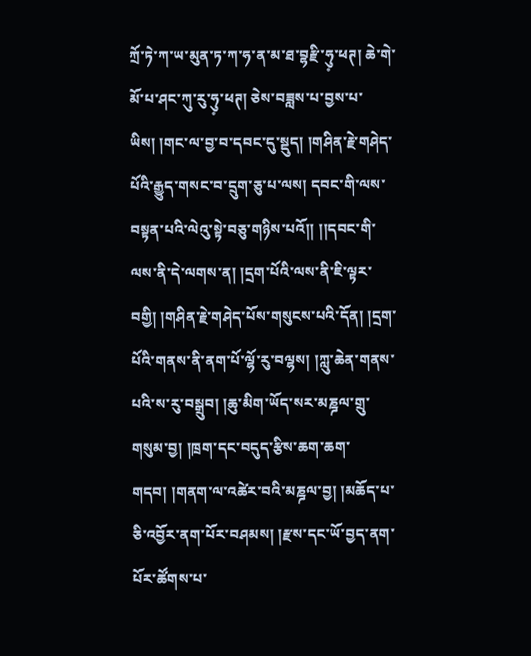ཀྲོ་ཏེ་ཀ་ཡ་མུན་ཏ་ཀ་ཧ་ན་མ་ཐ་བྷརྫི་ཧུ༷་ཕཊ། ཆེ་གེ་མོ་པ་ཤང་ཀུ་རུ་ཧུ༷་ཕཊ། ཅེས་བཟླས་པ་བྱས་པ་ཡིས། །གང་ལ་བྱ་བ་དབང་དུ་སྡུད། །གཤིན་རྗེ་གཤེད་པོའི་རྒྱུད་གསང་བ་དྲུག་ཅུ་པ་ལས། དབང་གི་ལས་བསྟན་པའི་ལེའུ་སྟེ་བཅུ་གཉིས་པའོ།། །།དབང་གི་ལས་ནི་དེ་ལགས་ན། །དྲག་པོའི་ལས་ནི་ཇི་ལྟར་བགྱི། །གཤིན་རྗེ་གཤེད་པོས་གསུངས་པའི་དོན། །དྲག་པོའི་གནས་ནི་ནག་པོ་ལྷོ་རུ་བལྷས། །ཀླུ་ཆེན་གནས་པའི་ས་རུ་བསྒྲུབ། །ཆུ་མིག་ཡོད་སར་མཎྜལ་གྲུ་གསུམ་བྱ། །ཁྲག་དང་བདུད་རྩིས་ཆག་ཆག་གདབ། །གནག་ལ་འཚེར་བའི་མཎྜལ་བྱ། །མཆོད་པ་ཅི་འབྱོར་ནག་པོར་བཤམས། །རྫས་དང་ཡོ་བྱད་ནག་པོར་ཚོགས་པ་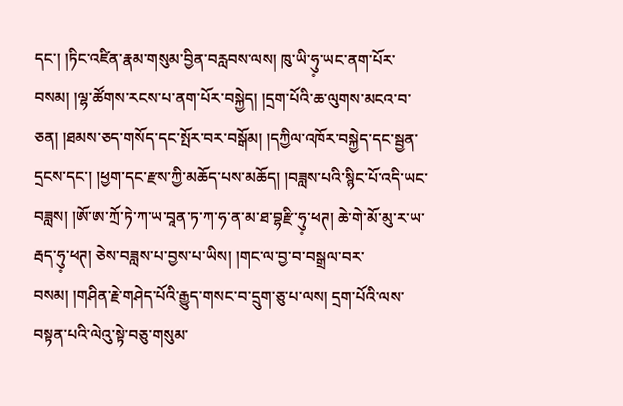དང་། །ཏིང་འཛིན་རྣམ་གསུམ་བྱིན་བརླབས་ལས། ཁུ་ཡི་ཧུ༷་ཡང་ནག་པོར་བསམ། །ལྷ་ཚོགས་རངས་པ་ནག་པོར་བསྐྱེད། །དྲག་པོའི་ཆ་ལུགས་མངའ་བ་ཅན། །ཐམས་ཅད་གསོད་དང་སྤོར་བར་བསྒོམ། །དཀྱིལ་འཁོར་བསྐྱེད་དང་སྦྱན་དྲངས་དང་། །ཕྱག་དང་རྫས་ཀྱི་མཆོད་པས་མཆོད། །བཟླས་པའི་སྙིང་པོ་འདི་ཡང་བཟླས། །ཨོ་ཨ་ཀྲོ་ཏེ་ཀ་ཡ་བཱན་ཏ་ཀ་ཧ་ན་མ་ཐ་བྷརྫི་ཧུ༷་ཕཊ། ཆེ་གེ་མོ་མུ་ར་ཡ་རྦད་ཧུ༷་ཕཊ། ཅེས་བཟླས་པ་བྱས་པ་ཡིས། །གང་ལ་བྱ་བ་བསྒྲལ་བར་བསམ། །གཤིན་རྗེ་གཤེད་པོའི་རྒྱུད་གསང་བ་དྲུག་ཅུ་པ་ལས། དྲག་པོའི་ལས་བསྟན་པའི་ལེའུ་སྟེ་བཅུ་གསུམ་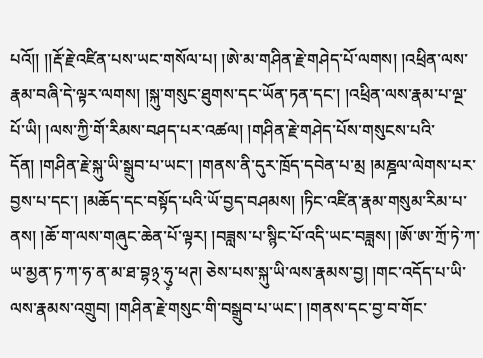པའོ།། །།རྡོ་རྗེ་འཛིན་པས་ཡང་གསོལ་པ། །ཨེ་མ་གཤིན་རྗེ་གཤེད་པོ་ལགས། །འཕྲིན་ལས་རྣམ་བཞི་དེ་ལྟར་ལགས། །སྐུ་གསུང་ཐུགས་དང་ཡོན་ཏན་དང་། །འཕྲིན་ལས་རྣམ་པ་ལྔ་པོ་ཡི། །ལས་ཀྱི་གོ་རིམས་བཤད་པར་འཚལ། །གཤིན་རྗེ་གཤེད་པོས་གསུངས་པའི་དོན། །གཤིན་རྗེ་སྐུ་ཡི་སྒྲུབ་པ་ཡང་། །གནས་ནི་དུར་ཁྲོད་དབེན་པ་མྲ །མཎྜལ་ལེགས་པར་བྱས་པ་དང་། །མཆོད་དང་བསྟོད་པའི་ཡོ་བྱད་བཤམས། །ཏིང་འཛིན་རྣམ་གསུམ་རིམ་པ་ནས། །ཆོ་ག་ལས་གཞུང་ཆེན་པོ་ལྟར། །བཟླས་པ་སྙིང་པོ་འདི་ཡང་བཟླས། །ཨོ་ཨ་ཀྲོ་ཏེ་ཀ་ཡ་མྱན་ཏ་ཀ་ཧ་ན་མ་ཐ་བྷ྅་ཧུ༷་ཕཊ། ཅེས་པས་སྐུ་ཡི་ལས་རྣམས་བྱ། །གང་འདོད་པ་ཡི་ལས་རྣམས་འགྲུབ། །གཤིན་རྗེ་གསུང་གི་བསྒྲུབ་པ་ཡང་། །གནས་དང་བྱ་བ་གོང་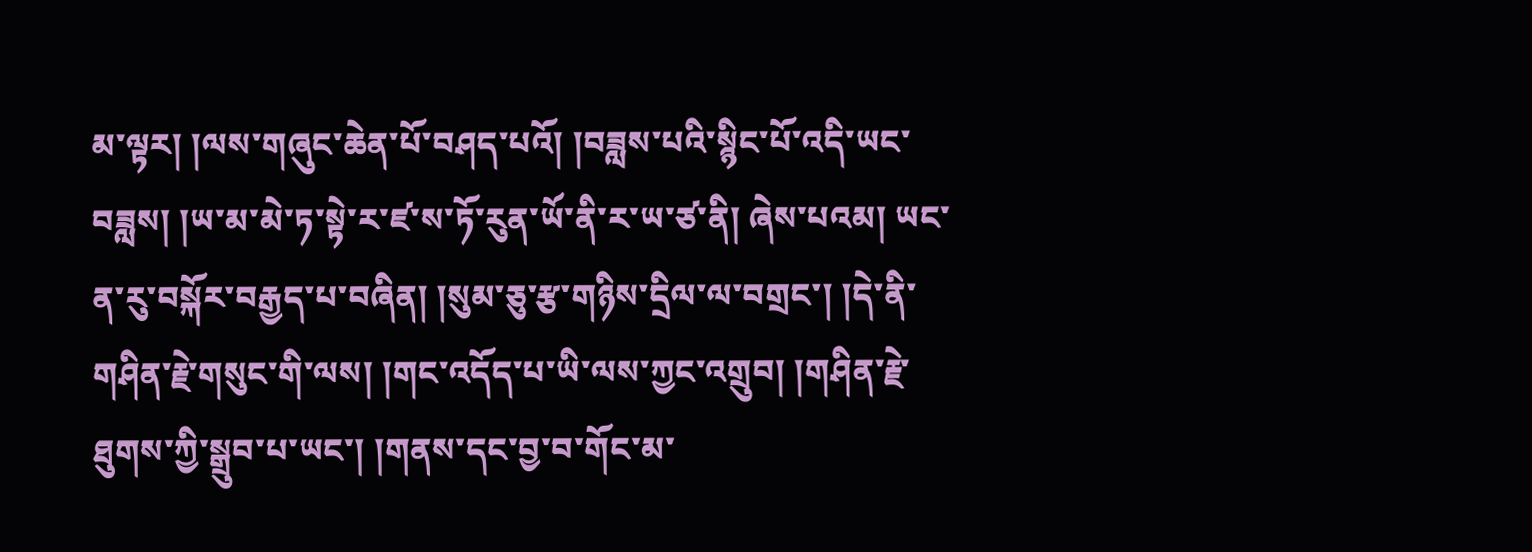མ་ལྟར། །ལས་གཞུང་ཆེན་པོ་བཤད་པའོ། །བཟླས་པའི་སྙིང་པོ་འདི་ཡང་བཟླས། །ཡ་མ་མེ་ཏ་སྟེ་ར་ཛ་ས་ཏོ་རུན་ཡོ་ནི་ར་ཡ་ཙ་ནི། ཞེས་པའམ། ཡང་ན་རུ་བསྐོར་བརྒྱད་པ་བཞིན། །སུམ་ཅུ་རྩ་གཉིས་དྲིལ་ལ་བགྲང་། །དེ་ནི་གཤིན་རྗེ་གསུང་གི་ལས། །གང་འདོད་པ་ཡི་ལས་ཀྱང་འགྲུབ། །གཤིན་རྗེ་ཐུགས་ཀྱི་སྒྲུབ་པ་ཡང་། །གནས་དང་བྱ་བ་གོང་མ་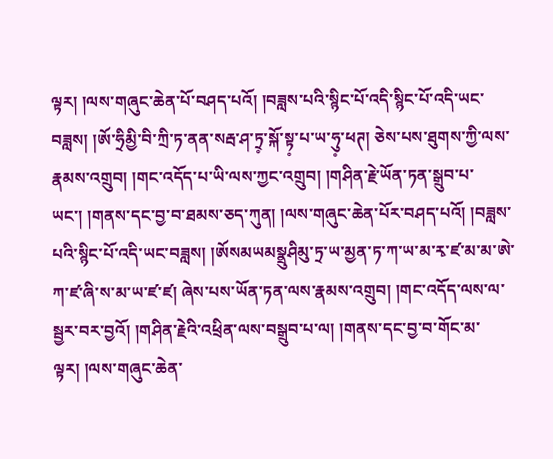ལྟར། །ལས་གཞུང་ཆེན་པོ་བཤད་པའོ། །བཟླས་པའི་སྙིང་པོ་འདི་སྙིང་པོ་འདི་ཡང་བཟླས། །ཨོ་ཧྲིམྱི་བི་ཀྲི་ཏ་ནན་སརྦ་ཤ་ཏྲ༷་སྐོ་སྟ༷་པ་ཡ་ཧུ༷་ཕཊ། ཅེས་པས་ཐུགས་ཀྱི་ལས་རྣམས་འགྲུབ། །གང་འདོད་པ་ཡི་ལས་ཀྱང་འགྲུབ། །གཤིན་རྗེ་ཡོན་ཏན་སྒྲུབ་པ་ཡང་། །གནས་དང་བྱ་བ་ཐམས་ཅད་ཀུན། །ལས་གཞུང་ཆེན་པོར་བཤད་པའོ། །བཟླས་པའི་སྙིང་པོ་འདི་ཡང་བཟླས། །ཨོསམཡམསྣྲུཤིམུ་ཏྲ་ཡ་མྱན་ཏ་ཀ་ཡ་མ་རྭ་ཛ་མ་མ་ཨེ་ཀ་ཛ་ཞི་ས་མ་ཡ་ཛ་ཛ། ཞེས་པས་ཡོན་ཏན་ལས་རྣམས་འགྲུབ། །གང་འདོད་ལས་ལ་སྦྱར་བར་བྱའོ། །གཤིན་རྗེའི་འཕྲིན་ལས་བསྒྲུབ་པ་ལ། །གནས་དང་བྱ་བ་གོང་མ་ལྟར། །ལས་གཞུང་ཆེན་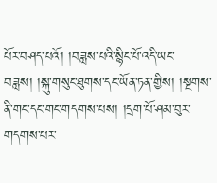པོར་བཤད་པའོ། །བཟླས་པའི་སྙིང་པོ་འདི་ཡང་བཟླས། །སྐུ་གསུང་ཐུགས་དང་ཡོན་ཏན་གྱིས། །སྔགས་ནི་གང་དང་གང་གདགས་པས། །དྲག་པོ་ཤམ་བུར་གདགས་པར་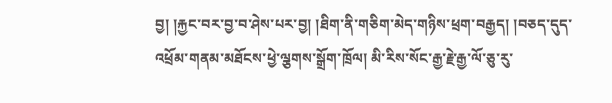བྱ། །རྐྱང་བར་བྱ་བ་ཤེས་པར་བྱ། །ཐིག་ནི་གཅིག་མེད་གཉིས་ཕྲག་བརྒྱད། །བཅད་དུད་འཕྲོམ་གནམ་མཐོངས་ཕྱེ་ལྕགས་སྒྲོག་ཁྲོལ། མི་རིས་སོང་རྒྱ་རྗེ་རྒྱ་ལོ་ཅུ་རུ་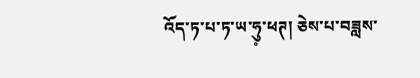འོད་ཏ་པ་ཏ་ཡ་ཧུ༷་ཕཊ། ཅེས་པ་བཟླས་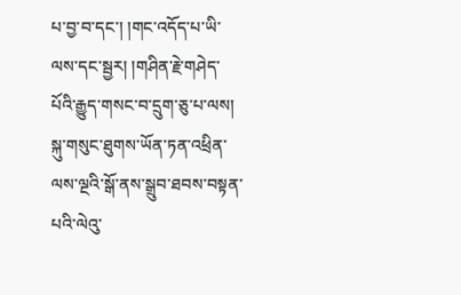པ་བྱ་བ་དང་། །གང་འདོད་པ་ཡི་ལས་དང་སྦྱར། །གཤིན་རྗེ་གཤེད་པོའི་རྒྱུད་གསང་བ་དྲུག་ཅུ་པ་ལས། སྐུ་གསུང་ཐུགས་ཡོན་ཏན་འཕྲིན་ལས་ལྔའི་སྒོ་ནས་སྒྲུབ་ཐབས་བསྟན་པའི་ལེའུ་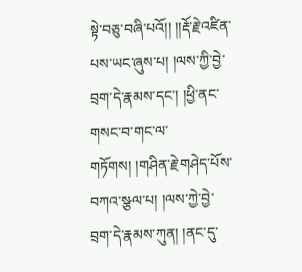སྟེ་བཅུ་བཞི་པའོ།། །།རྡོ་རྗེ་འཛིན་པས་ཡང་ཞུས་པ། །ལས་ཀྱི་བྱེ་བྲག་དེ་རྣམས་དང་། །ཕྱི་ནང་གསང་བ་གང་ལ་གཏོགས། །གཤིན་རྗེ་གཤེད་པོས་བཀའ་སྩལ་པ། །ལས་ཀྱེ་བྱེ་བྲག་དེ་རྣམས་ཀུན། །ནང་དུ་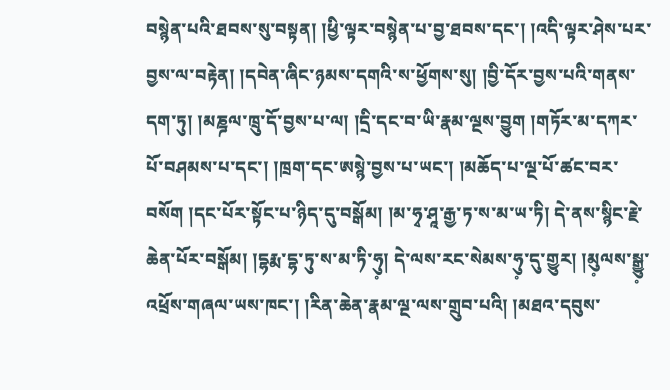བསྙེན་པའི་ཐབས་སུ་བསྟན། །ཕྱི་ལྟར་བསྙེན་པ་བྱ་ཐབས་དང་། །འདི་ལྟར་ཤེས་པར་བྱས་ལ་བརྟེན། །དབེན་ཞིང་ཉམས་དགའི་ས་ཕྱོགས་སུ། །བྱི་དོར་བྱས་པའི་གནས་དག་ཏུ། །མཎྜལ་ཁྲུ་དོ་བྱས་པ་ལ། །དྲི་དང་བ་ཡི་རྣམ་ལྔས་བྱུག །གཏོར་མ་དཀར་པོ་བཤམས་པ་དང་། །ཁྲག་དང་ཨསྙེ་བྱས་པ་ཡང་། །མཆོད་པ་ལྔ་པོ་ཚང་བར་བསོག །དང་པོར་སྟོང་པ་ཉིད་དུ་བསྒོམ། །མ་ཧྭ་ཤཱ་རྒྱ་ཏ་ས་མ་ཡ་ཏི། དེ་ནས་སྙིང་རྗེ་ཆེན་པོར་བསྒོམ། །དྷརྨ་དྷ་ཏུ་ས་མ་ཏི་ཧུ༷། དེ་ལས་རང་སེམས་ཧུ༷་དུ་གྱུར། །མུ༷ལས་སྒྱུ༷་འཕྲོས་གཞལ་ཡས་ཁང་། །རིན་ཆེན་རྣམ་ལྔ་ལས་གྲུབ་པའི། །མཐའ་དབུས་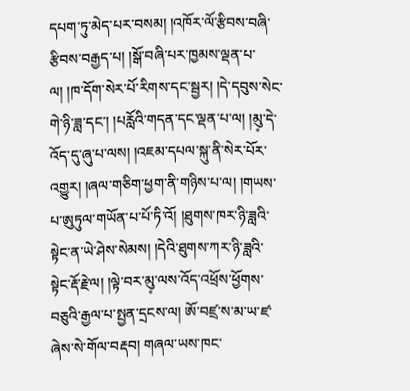དཔག་ཏུ་མེད་པར་བསམ། །འཁོར་ལོ་རྩིབས་བཞི་རྩིབས་བརྒྱད་པ། །སྒོ་བཞི་པར་ཁྱམས་ལྡན་པ་ལ། །ཁ་དོག་སེར་པོ་རིགས་དང་སྦྱར། །དེ་དབུས་སེང་གེ་ཉི་ཟླ་དང་། །པརློའི་གདན་དང་ལྡན་པ་ལ། །མུ༷་དེ་འོད་དུ་ཞུ་པ་ལས། །འཇམ་དཔལ་སྐུ་ནི་སེར་པོར་འགྱུར། །ཞལ་གཅིག་ཕྱག་ནི་གཉིས་པ་ལ། །གཡས་པ་ཨུཏུལ་གཡོན་པ་པོ་ཏི་འོ། །ཐུགས་ཁར་ཉི་ཟླའི་སྟེང་ན་ཡེ་ཤེས་སེམས། །དེའི་ཐུགས་ཀར་ཉི་ཟླའི་སྟེང་རྡོ་རྗེ་ལ། །ལྟེ་བར་མུ༷་ལས་འོད་འཕྲོས་ཕྱོགས་བཅུའི་རྒྱལ་པ་སྤྱན་དྲངས་ལ། ཨོ་བཛྲ་ས་མ་ཡ་ཛ་ཞེས་སེ་གོལ་བརྡབ། གཞལ་ཡས་ཁང་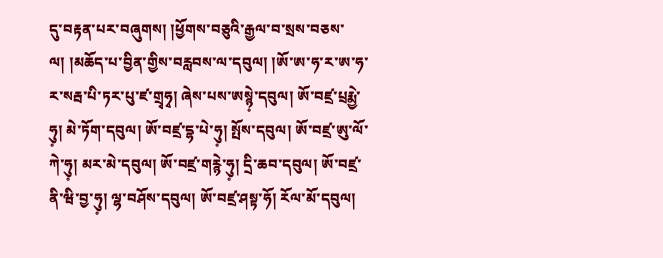དུ་བརྟན་པར་བཞུགས། །ཕྱོགས་བཅུའི་རྒྱལ་བ་སྲས་བཅས་ལ། །མཆོད་པ་བྱིན་གྱིས་བརླབས་ལ་དབུལ། །ཨོ་ཨ་ཧ་ར་ཨ་ཧ་ར་སརྦ་པི་ཏར་པུ་ཛ་གྲྭཧྭ། ཞེས་པས་ཨསྙེ༷་དབུལ། ཨོ་བཛྲ་པྲརྨྱེ་ཧུ༷། མེ་ཏོག་དབུལ། ཨོ་བཛྲ་དྷ་པེ་ཧུ༷། སྤོས་དབུལ། ཨོ་བཛྲ་ཨུ་ལོ་ཀེ་ཧུ༷། མར་མེ་དབུལ། ཨོ་བཛྲ་གརྙེ་ཧུ༷། དྲི་ཆབ་དབུལ། ཨོ་བཛྲ་ནི་ཝི་བྱ་ཧུ༷། ལྷ་བཤོས་དབུལ། ཨོ་བཛྲ་ཤསྟ་ཧོ། རོལ་མོ་དབུལ།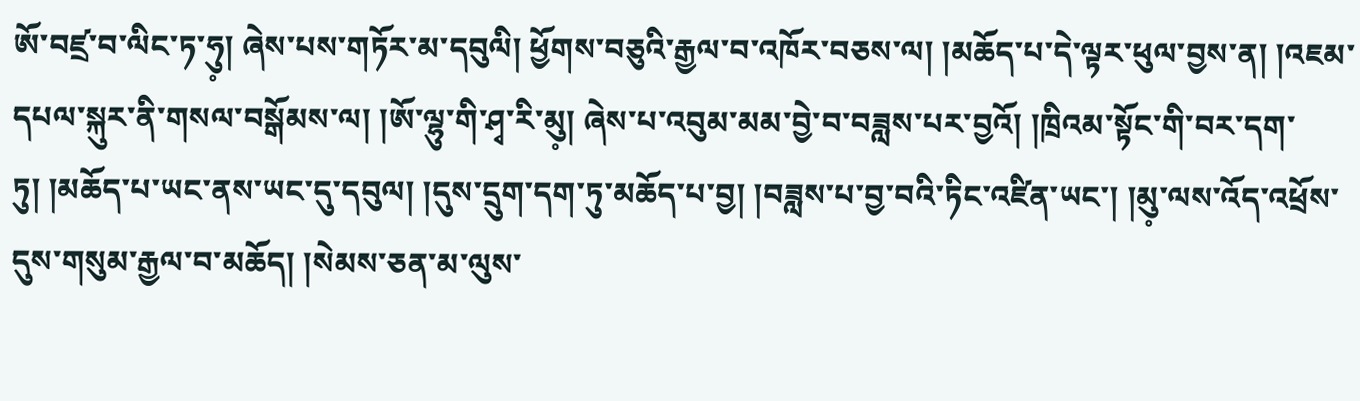ཨོ་བཛྲ་བ་ལིང་ཏ་ཧུ༷། ཞེས་པས་གཏོར་མ་དབུལི། ཕྱོགས་བཅུའི་རྒྱལ་བ་འཁོར་བཅས་ལ། །མཆོད་པ་དེ་ལྟར་ཕུལ་བྱས་ན། །འཇམ་དཔལ་སྐུར་ནི་གསལ་བསྒོམས་ལ། །ཨོ་ལྷུ་གི་ཤྭ་རི་མུ༷། ཞེས་པ་འབུམ་མམ་བྱེ་བ་བཟླས་པར་བྱའོ། །ཁྲིའམ་སྟོང་གི་བར་དག་ཏུ། །མཆོད་པ་ཡང་ནས་ཡང་དུ་དབུལ། །དུས་དྲུག་དག་ཏུ་མཆོད་པ་བྱ། །བཟླས་པ་བྱ་བའི་ཏིང་འཛིན་ཡང་། །མུ༷་ལས་འོད་འཕྲོས་དུས་གསུམ་རྒྱལ་བ་མཆོད། །སེམས་ཅན་མ་ལུས་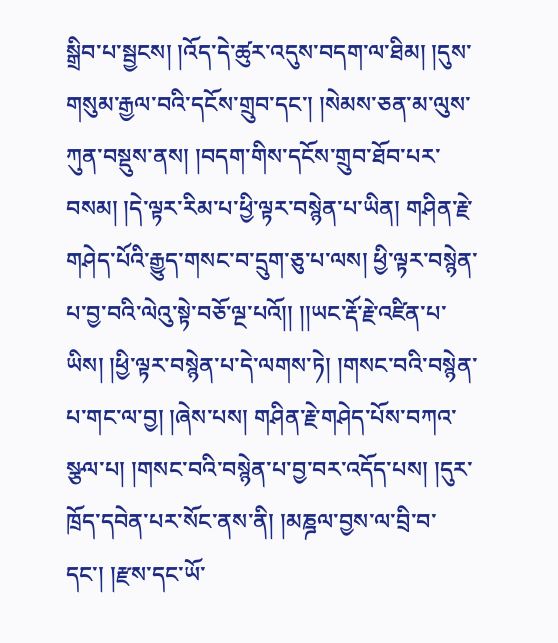སྒྲིབ་པ་སྦྱངས། །འོད་དེ་ཚུར་འདུས་བདག་ལ་ཐིམ། །དུས་གསུམ་རྒྱལ་བའི་དངོས་གྲུབ་དང་། །སེམས་ཅན་མ་ལུས་ཀུན་བསྡུས་ནས། །བདག་གིས་དངོས་གྲུབ་ཐོབ་པར་བསམ། །དེ་ལྟར་རིམ་པ་ཕྱི་ལྟར་བསྙེན་པ་ཡིན། གཤིན་རྗེ་གཤེད་པོའི་རྒྱུད་གསང་བ་དྲུག་ཅུ་པ་ལས། ཕྱི་ལྟར་བསྙེན་པ་བྱ་བའི་ལེའུ་སྟེ་བཅོ་ལྔ་པའོ།། །།ཡང་རྡོ་རྗེ་འཛིན་པ་ཡིས། །ཕྱི་ལྟར་བསྙེན་པ་དེ་ལགས་ཏེ། །གསང་བའི་བསྙེན་པ་གང་ལ་བྱ། །ཞེས་པས། གཤིན་རྗེ་གཤེད་པོས་བཀའ་སྩལ་པ། །གསང་བའི་བསྙེན་པ་བྱ་བར་འདོད་པས། །དུར་ཁྲོད་དབེན་པར་སོང་ནས་ནི། །མཎྜལ་བྱས་ལ་བྲི་བ་དང་། །རྫས་དང་ཡོ་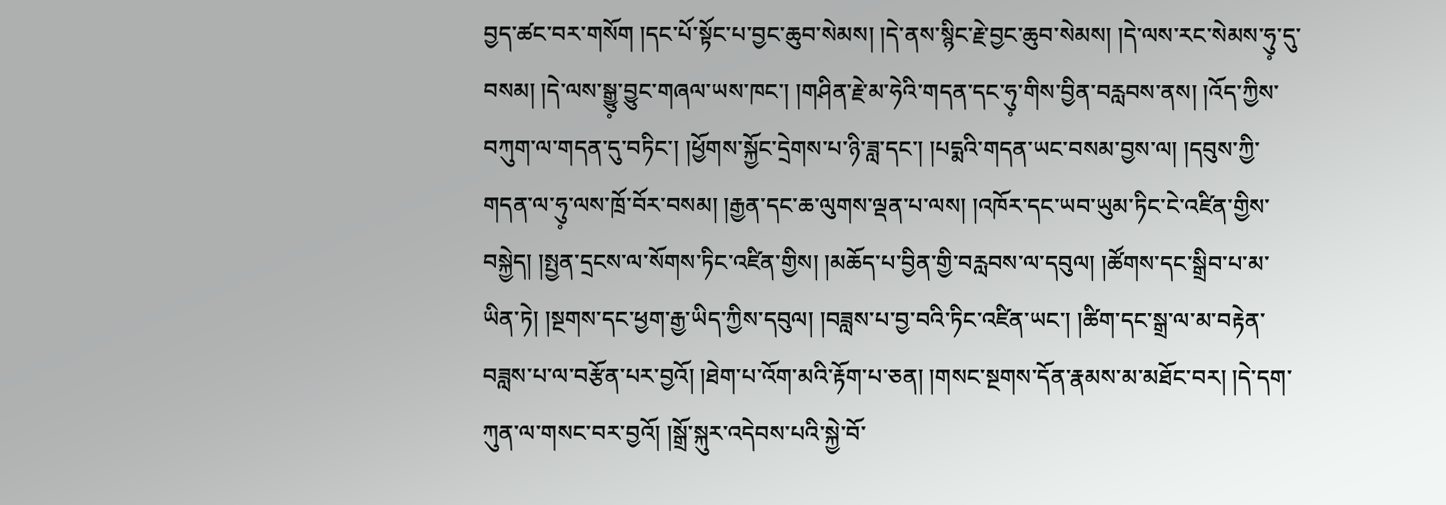བྱད་ཚང་བར་གསོག །དང་པོ་སྟོང་པ་བྱང་ཆུབ་སེམས། །དེ་ནས་སྙིང་རྗེ་བྱང་ཆུབ་སེམས། །དེ་ལས་རང་སེམས་ཧུ༷་དུ་བསམ། །དེ་ལས་སྒྱུ༷་བྱུང་གཞལ་ཡས་ཁང་། །གཤིན་རྗེ་མ་ཧེའི་གདན་དང་ཧུ༷་གིས་བྱིན་བརླབས་ནས། །འོད་ཀྱིས་བཀུག་ལ་གདན་དུ་བཏིང་། །ཕྱོགས་སྐྱོང་དྲེགས་པ་ཉི་ཟླ་དང་། །པདྨའི་གདན་ཡང་བསམ་བྱས་ལ། །དབུས་ཀྱི་གདན་ལ་ཧུ༷་ལས་ཁྲོ་བོར་བསམ། །རྒྱན་དང་ཆ་ལུགས་ལྡན་པ་ལས། །འཁོར་དང་ཡབ་ཡུམ་ཏིང་ངེ་འཛིན་གྱིས་བསྐྱེད། །སྤྱན་དྲངས་ལ་སོགས་ཏིང་འཛིན་གྱིས། །མཆོད་པ་བྱིན་གྱི་བརླབས་ལ་དབུལ། །ཚོགས་དང་སྒྲིབ་པ་མ་ཡིན་ཏེ། །སྔགས་དང་ཕྱག་རྒྱ་ཡིད་ཀྱིས་དབུལ། །བཟླས་པ་བྱ་བའི་ཏིང་འཛིན་ཡང་། །ཚིག་དང་སྒྲ་ལ་མ་བརྟེན་བཟླས་པ་ལ་བརྩོན་པར་བྱའོ། །ཐེག་པ་འོག་མའི་རྟོག་པ་ཅན། །གསང་སྔགས་དོན་རྣམས་མ་མཐོང་བར། །དེ་དག་ཀུན་ལ་གསང་བར་བྱའོ། །སྒྲོ་སྐུར་འདེབས་པའི་སྐྱེ་བོ་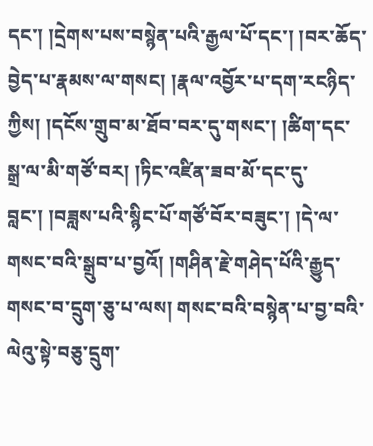དང་། །དྲེགས་པས་བསྙེན་པའི་རྒྱལ་པོ་དང་། །བར་ཆོད་བྱེད་པ་རྣམས་ལ་གསང། །རྣལ་འབྱོར་པ་དག་རངཉིད་ཀྱིས། །དངོས་གྲུབ་མ་ཐོབ་བར་དུ་གསང་། །ཚིག་དང་སྒྲ་ལ་མི་གཙོ་བར། །ཏིང་འཛིན་ཟབ་མོ་དང་དུ་བླང་། །བཟླས་པའི་སྙིང་པོ་གཙོ་བོར་བཟུང་། །དེ་ལ་གསང་བའི་སྒྲུབ་པ་བྱའོ། །གཤིན་རྗེ་གཤེད་པོའི་རྒྱུད་གསང་བ་དྲུག་ཅུ་པ་ལས། གསང་བའི་བསྙེན་པ་བྱ་བའི་ལེའུ་སྟེ་བཅུ་དྲུག་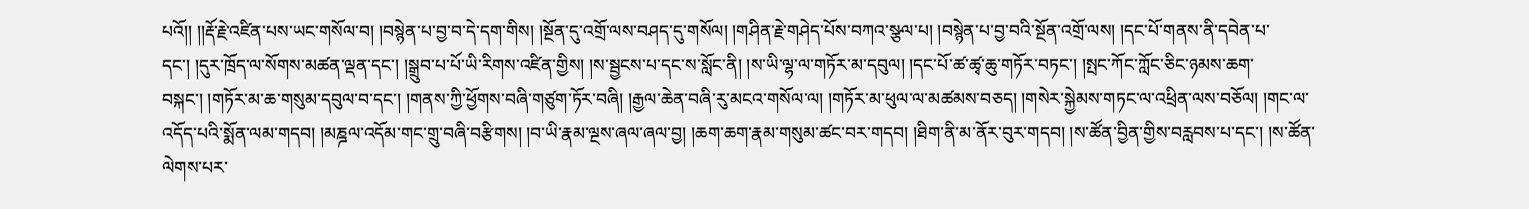པའོ།། །།རྡོ་རྗེ་འཛིན་པས་ཡང་གསོལ་བ། །བསྙེན་པ་བྱ་བ་དེ་དག་གིས། །སྔོན་དུ་འགྲོ་ལས་བཤད་དུ་གསོལ། །གཤིན་རྗེ་གཤེད་པོས་བཀའ་སྩལ་པ། །བསྙེན་པ་བྱ་བའི་སྔོན་འགྲོ་ལས། །དང་པོ་གནས་ནི་དབེན་པ་དང་། །དུར་ཁྲོད་ལ་སོགས་མཚན་ལྡན་དང་། །སྒྲུབ་པ་པོ་ཡི་རིགས་འཛིན་གྱིས། །ས་སྦྱངས་པ་དང་ས་སློང་ནི། །ས་ཡི་ལྷ་ལ་གཏོར་མ་དབུལ། །དང་པོ་ཚ་ཚྭ་ཆུ་གཏོར་བཏང་། །སྤང་ཀོང་ཀློང་ཅིང་ཉམས་ཆག་བསྐང་། །གཏོར་མ་ཆ་གསུམ་དབུལ་བ་དང་། །གནས་ཀྱི་ཕྱོགས་བཞི་གཙུག་ཏོར་བཞི། །རྒྱལ་ཆེན་བཞི་རུ་མངའ་གསོལ་ལ། །གཏོར་མ་ཕུལ་ལ་མཚམས་བཅད། །གསེར་སྐྱེམས་གཏང་ལ་འཕྲིན་ལས་བཅོལ། །གང་ལ་འདོད་པའི་སྨོན་ལམ་གདབ། །མཎྜལ་འདོམ་གང་གྲུ་བཞི་བརྩིགས། །བ་ཡི་རྣམ་ལྔས་ཞལ་ཞལ་བྱ། །ཆག་ཆག་རྣམ་གསུམ་ཚང་བར་གདབ། །ཐིག་ནི་མ་ནོར་བུར་གདབ། །ས་ཚོན་བྱིན་གྱིས་བརླབས་པ་དང་། །ས་ཚོན་ལེགས་པར་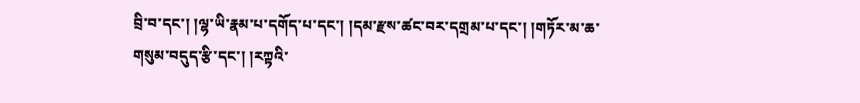བྲི་བ་དང་། །ལྷ་ཡི་རྣམ་པ་དགོད་པ་དང་། །དམ་རྫས་ཚང་བར་དགྲམ་པ་དང་། །གཏོར་མ་ཆ་གསུམ་བདུད་རྩི་དང་། །རཀྟའི་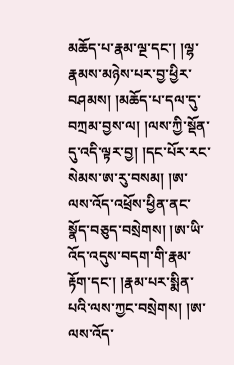མཆོད་པ་རྣམ་ལྔ་དང་། །ལྷ་རྣམས་མཉེས་པར་བྱ་ཕྱིར་བཤམས། །མཆོད་པ་དལ་དུ་བཀྲམ་བྱས་ལ། །ལས་ཀྱི་སྡོན་དུ་འདི་ལྟར་བྱ། །དང་པོར་རང་སེམས་ཨ་རུ་བསམ། །ཨ་ལས་འོད་འཕྲོས་ཕྱིན་ནང་སྣོད་བཅུད་བསྲེགས། །ཨ་ཡི་འོད་འདུས་བདག་གི་རྣམ་རྟོག་དང་། །རྣམ་པར་སྨིན་པའི་ལས་ཀྱང་བསྲེགས། །ཨ་ལས་འོད་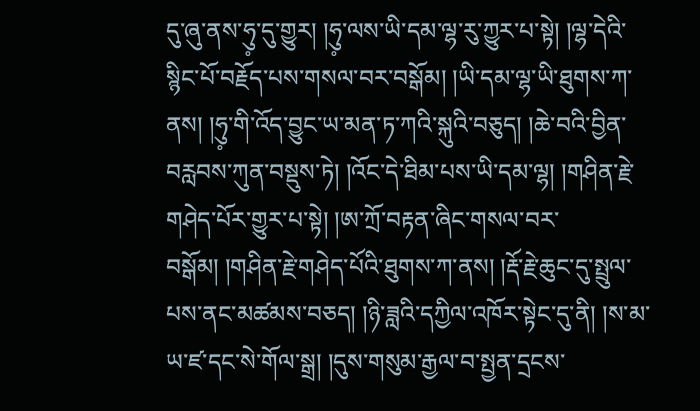དུ་ཞུ་ནས་ཧུ༷་དུ་གྱུར། །ཧུ༷་ལས་ཡི་དམ་ལྷ་རུ་ཀྱུར་པ་སྟེ། །ལྷ་དེའི་སྙིང་པོ་བརྗོད་པས་གསལ་བར་བསྒོམ། །ཡི་དམ་ལྷ་ཡི་ཐུགས་ཀ་ནས། །ཧུ༷་གི་འོད་བྱུང་ཡ་མན་ཏ་ཀའི་སྐུའི་བཅུད། །ཆེ་བའི་བྱིན་བརླབས་ཀུན་བསྡུས་ཏེ། །འོང་དེ་ཐིམ་པས་ཡི་དམ་ལྷ། །གཤིན་རྗེ་གཤེད་པོར་གྱུར་པ་སྟེ། །ཨ་ཀྲོ་བརྟན་ཞིང་གསལ་བར་བསྒོམ། །གཤིན་རྗེ་གཤེད་པོའི་ཐུགས་ཀ་ནས། །རྡོ་རྗེ་ཆུང་དུ་སྤྲུལ་པས་ནང་མཚམས་བཅད། །ཉི་ཟླའི་དཀྱིལ་འཁོར་སྟེང་དུ་ནི། །ས་མ་ཡ་ཛ་དང་སེ་གོལ་སྒྲ། །དུས་གསུམ་རྒྱལ་བ་སྤྱན་དྲངས་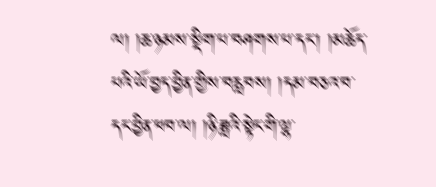ལ། །ཆ་ཉམས་སྡིག་པ་བཤགས་པ་དང་། །མཆོད་པའི་ཡོ་བྱད་བྱིན་གྱིས་བརླབས། །དམ་བཅའ་བ་དང་བྱིན་ཕབ་ལ། །ཉི་ཟླའི་སྟེང་གི་ལྷ་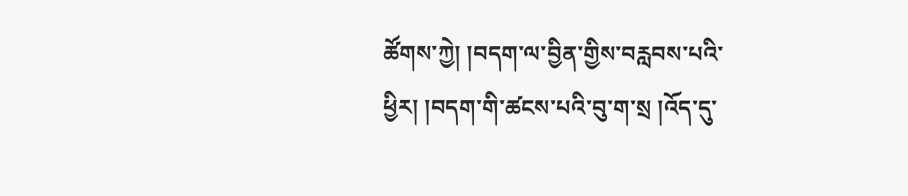ཚོགས་ཀྱེ། །བདག་ལ་བྱིན་གྱིས་བརླབས་པའི་ཕྱིར། །བདག་གི་ཚངས་པའི་བུ་ག་སྲ །འོད་དུ་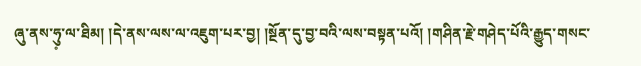ཞུ་ནས་ཧུ༷་ལ་ཐིམ། །དེ་ནས་ལས་ལ་འཇུག་པར་བྱ། །སྔོན་དུ་བྱ་བའི་ལས་བསྟན་པའོ། །གཤིན་རྗེ་གཤེད་པོའི་རྒྱུད་གསང་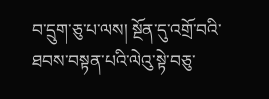བ་དྲུག་ཅུ་པ་ལས། སྔོན་དུ་འགྲོ་བའི་ཐབས་བསྟན་པའི་ལེའུ་སྟེ་བཅུ་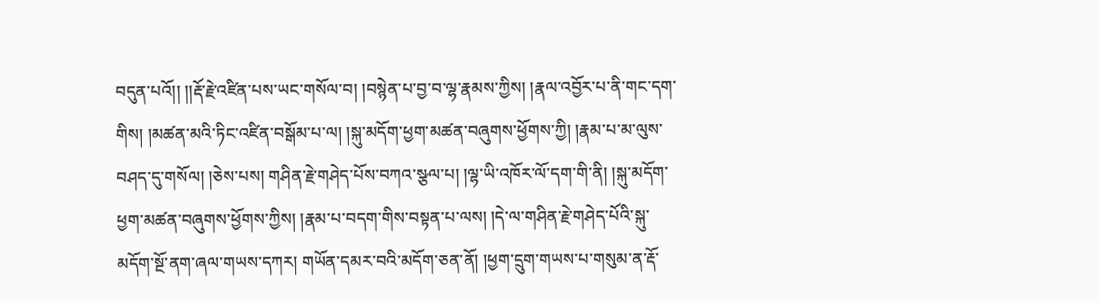བདུན་པའོ།། །།རྡོ་རྗེ་འཛིན་པས་ཡང་གསོལ་བ། །བསྙེན་པ་བྱ་བ་ལྷ་རྣམས་ཀྱིས། །རྣལ་འབྱོར་པ་ནི་གང་དག་གིས། །མཚན་མའི་ཏིང་འཛིན་བསྒོམ་པ་ལ། །སྐུ་མདོག་ཕྱག་མཚན་བཞུགས་ཕྱོགས་ཀྱི། །རྣམ་པ་མ་ལུས་བཤད་དུ་གསོལ། །ཅེས་པས། གཤིན་རྗེ་གཤེད་པོས་བཀའ་སྩལ་པ། །ལྷ་ཡི་འཁོར་ལོ་དག་གི་ནི། །སྐུ་མདོག་ཕྱག་མཚན་བཞུགས་ཕྱོགས་ཀྱིས། །རྣམ་པ་བདག་གིས་བསྟན་པ་ལས། །དེ་ལ་གཤིན་རྗེ་གཤེད་པོའི་སྐུ་མདོག་སྔོ་ནག་ཞལ་གཡས་དཀར། གཡོན་དམར་བའི་མདོག་ཅན་ནོ། །ཕྱག་དྲུག་གཡས་པ་གསུམ་ན་རྡོ་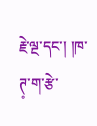རྗེ་ལྔ་དང་། །ཁ་ཊ༷་ག་རྩེ་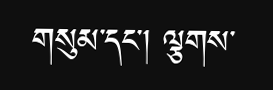གསུམ་དང་། ལྕགས་